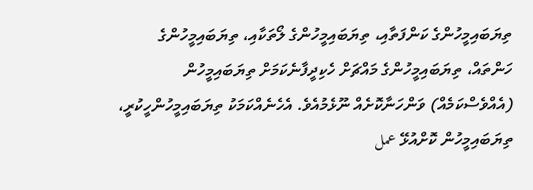ތިޔަބައިމީހުންގެ ކަންފަތާއި، ތިޔަބައިމީހުންގެ ލޯތަކާއި، ތިޔަބައިމީހުންގެ ހަންތައް، ތިޔަބައިމީހުންގެ މައްޗަށް ހެކިދީފާނެކަމަށް ތިޔަބައިމީހުން (އެއްވެސްކަމެއް) ވަންހަނާކޮށެއް ނޫޅެމުއެވެ. އެހެނެއްކަމަކު ތިޔަބައިމީހުންހީކުރީ، ތިޔަބައިމީހުން ކޮށްއުޅޭ عمل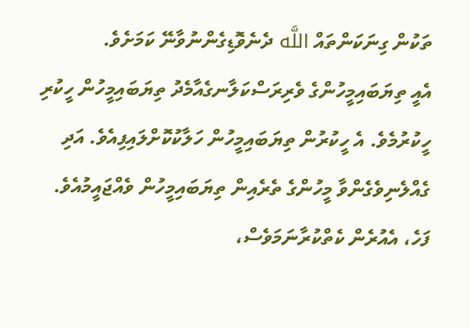ތަކުން ގިނަކަންތައް اللَّه ދެނެވޮޑިގެންނުވާނޭ ކަމަށެވެ.
އެއީ ތިޔަބައިމީހުންގެ ވެރިރަސްކަލާނގެއާމެދު ތިޔަބައިމީހުން ހީކުރި ހީކުރުމެވެ. އެ ހީކުރުން ތިޔަބައިމީހުން ހަލާކުކޮށްލައިފިއެވެ. އަދި ގެއްލެނިވެގެންވާ މީހުންގެ ތެރެއިން ތިޔަބައިމީހުން ވެއްޖައީމުއެވެ.
ފަހެ، އެއުރެން ކެތްކުރާނަމަވެސް،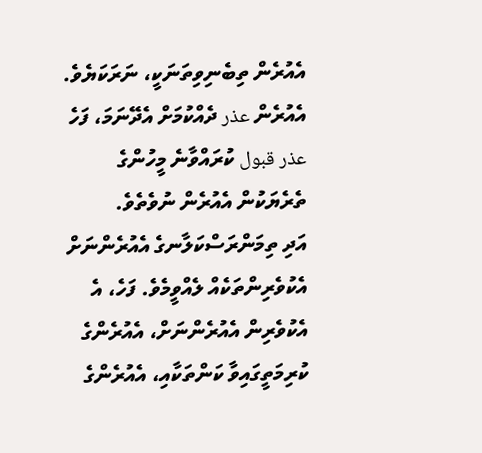އެއުރެން ތިބެނިވިތަނަކީ، ނަރަކަޔެވެ. އެއުރެން عذر ދެއްކުމަށް އެދޭނަމަ، ފަހެ عذر قبول ކުރައްވާނެ މީހުންގެ ތެރެޔަކުން އެއުރެން ނުވެތެވެ.
އަދި ތިމަންރަސްކަލާނގެ އެއުރެންނަށް އެކުވެރިންތަކެއް ލެއްވީމެވެ. ފަހެ، އެ އެކުވެރިން އެއުރެންނަށް، އެއުރެންގެ ކުރިމަތީގައިވާ ކަންތަކާއި، އެއުރެންގެ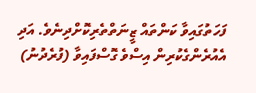ފަހަތުގައިވާ ކަންތައް ޒީނަތްތެރިކޮށްދިނެވެ. އަދި އެއުރެންގެކުރިން އިސްވެ ގޮސްފައިވާ (ފުރެދުނު)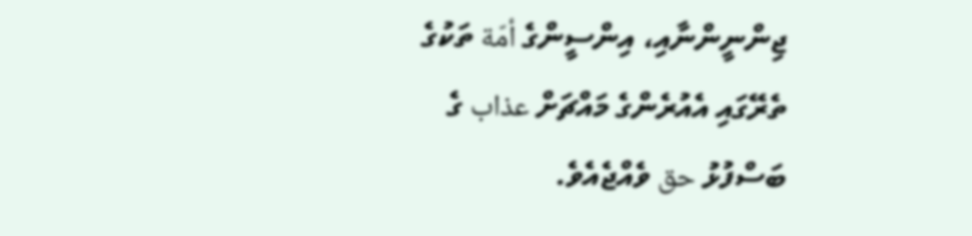ޖިންނީންނާއި، އިންސީންގެ أمّة ތަކުގެ ތެރޭގައި އެއުރެންގެ މައްޗަށް عذاب ގެ ބަސްފުޅު حق ވެއްޖެއެވެ.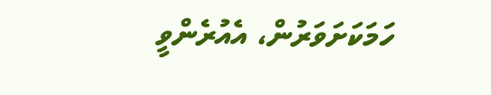ހަމަކަށަވަރުން، އެއުރެންވީ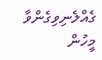ގެއްލެނިވިގެންވާ މީހުން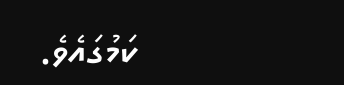ކަމުގައެވެ.